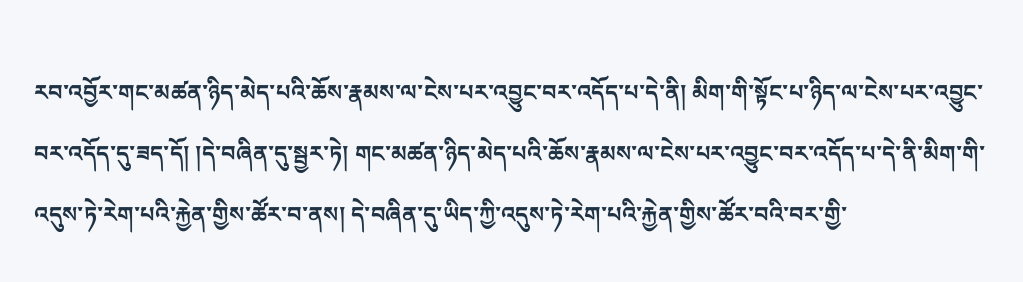རབ་འབྱོར་གང་མཚན་ཉིད་མེད་པའི་ཆོས་རྣམས་ལ་ངེས་པར་འབྱུང་བར་འདོད་པ་དེ་ནི། མིག་གི་སྟོང་པ་ཉིད་ལ་ངེས་པར་འབྱུང་བར་འདོད་དུ་ཟད་དོ། །དེ་བཞིན་དུ་སྦྱར་ཏེ། གང་མཚན་ཉིད་མེད་པའི་ཆོས་རྣམས་ལ་ངེས་པར་འབྱུང་བར་འདོད་པ་དེ་ནི་མིག་གི་འདུས་ཏེ་རེག་པའི་རྐྱེན་གྱིས་ཚོར་བ་ནས། དེ་བཞིན་དུ་ཡིད་ཀྱི་འདུས་ཏེ་རེག་པའི་རྐྱེན་གྱིས་ཚོར་བའི་བར་གྱི་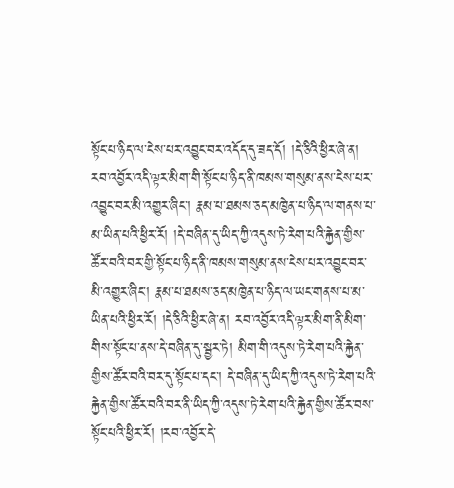སྟོང་པ་ཉིད་ལ་ངེས་པར་འབྱུང་བར་འདོད་དུ་ཟད་དོ། །དེ་ཅིའི་ཕྱིར་ཞེ་ན། རབ་འབྱོར་འདི་ལྟར་མིག་གི་སྟོང་པ་ཉིད་ནི་ཁམས་གསུམ་ནས་ངེས་པར་འབྱུང་བར་མི་འགྱུར་ཞིང་། རྣམ་པ་ཐམས་ཅད་མཁྱེན་པ་ཉིད་ལ་གནས་པ་མ་ཡིན་པའི་ཕྱིར་རོ། །དེ་བཞིན་དུ་ཡིད་ཀྱི་འདུས་ཏེ་རེག་པའི་རྐྱེན་གྱིས་ཚོར་བའི་བར་གྱི་སྟོང་པ་ཉིད་ནི་ཁམས་གསུམ་ནས་ངེས་པར་འབྱུང་བར་མི་འགྱུར་ཞིང་། རྣམ་པ་ཐམས་ཅད་མཁྱེན་པ་ཉིད་ལ་ཡང་གནས་པ་མ་ཡིན་པའི་ཕྱིར་རོ། །དེ་ཅིའི་ཕྱིར་ཞེ་ན། རབ་འབྱོར་འདི་ལྟར་མིག་ནི་མིག་གིས་སྟོང་པ་ནས་དེ་བཞིན་དུ་སྦྱར་ཏེ། མིག་གི་འདུས་ཏེ་རེག་པའི་རྐྱེན་གྱིས་ཚོར་བའི་བར་དུ་སྟོང་པ་དང་། དེ་བཞིན་དུ་ཡིད་ཀྱི་འདུས་ཏེ་རེག་པའི་རྐྱེན་གྱིས་ཚོར་བའི་བར་ནི་ཡིད་ཀྱི་འདུས་ཏེ་རེག་པའི་རྐྱེན་གྱིས་ཚོར་བས་སྟོང་པའི་ཕྱིར་རོ། །རབ་འབྱོར་དེ་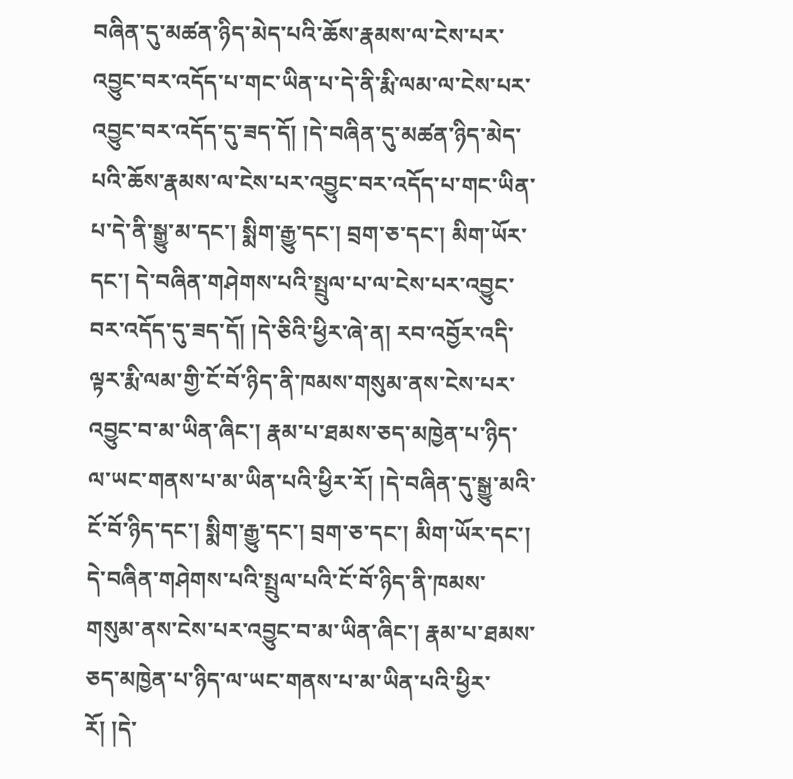བཞིན་དུ་མཚན་ཉིད་མེད་པའི་ཆོས་རྣམས་ལ་ངེས་པར་འབྱུང་བར་འདོད་པ་གང་ཡིན་པ་དེ་ནི་རྨི་ལམ་ལ་ངེས་པར་འབྱུང་བར་འདོད་དུ་ཟད་དོ། །དེ་བཞིན་དུ་མཚན་ཉིད་མེད་པའི་ཆོས་རྣམས་ལ་ངེས་པར་འབྱུང་བར་འདོད་པ་གང་ཡིན་པ་དེ་ནི་སྒྱུ་མ་དང་། སྨིག་རྒྱུ་དང་། བྲག་ཅ་དང་། མིག་ཡོར་དང་། དེ་བཞིན་གཤེགས་པའི་སྤྲུལ་པ་ལ་ངེས་པར་འབྱུང་བར་འདོད་དུ་ཟད་དོ། །དེ་ཅིའི་ཕྱིར་ཞེ་ན། རབ་འབྱོར་འདི་ལྟར་རྨི་ལམ་གྱི་ངོ་བོ་ཉིད་ནི་ཁམས་གསུམ་ནས་ངེས་པར་འབྱུང་བ་མ་ཡིན་ཞིང་། རྣམ་པ་ཐམས་ཅད་མཁྱེན་པ་ཉིད་ལ་ཡང་གནས་པ་མ་ཡིན་པའི་ཕྱིར་རོ། །དེ་བཞིན་དུ་སྒྱུ་མའི་ངོ་བོ་ཉིད་དང་། སྨིག་རྒྱུ་དང་། བྲག་ཅ་དང་། མིག་ཡོར་དང་། དེ་བཞིན་གཤེགས་པའི་སྤྲུལ་པའི་ངོ་བོ་ཉིད་ནི་ཁམས་གསུམ་ནས་ངེས་པར་འབྱུང་བ་མ་ཡིན་ཞིང་། རྣམ་པ་ཐམས་ཅད་མཁྱེན་པ་ཉིད་ལ་ཡང་གནས་པ་མ་ཡིན་པའི་ཕྱིར་རོ། །དེ་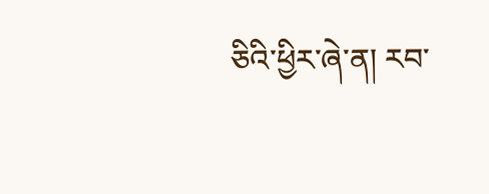ཅིའི་ཕྱིར་ཞེ་ན། རབ་